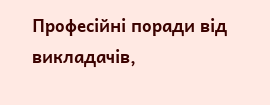Професійні поради від викладачів,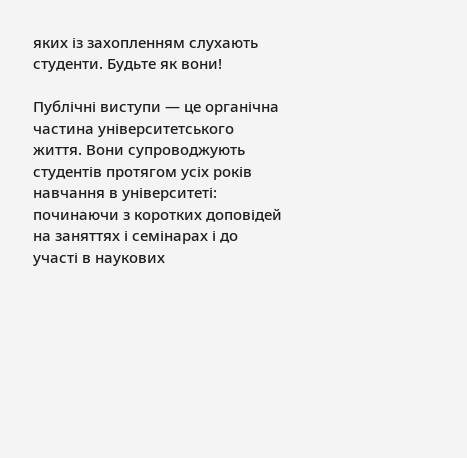яких із захопленням слухають студенти. Будьте як вони!

Публічні виступи — це органічна частина університетського життя. Вони супроводжують студентів протягом усіх років навчання в університеті: починаючи з коротких доповідей на заняттях і семінарах і до участі в наукових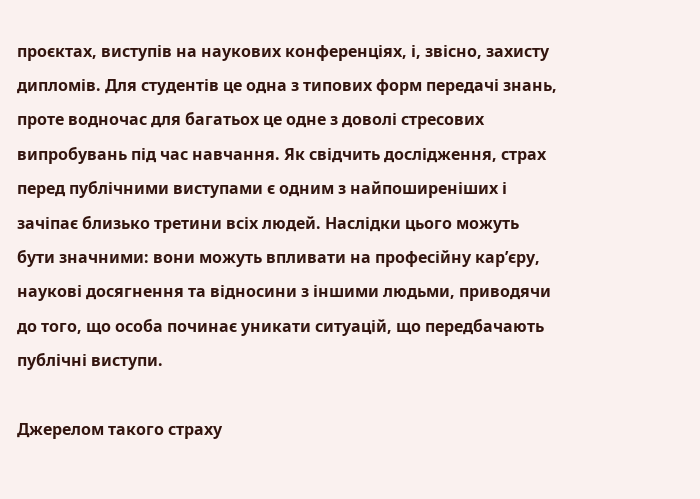проєктах, виступів на наукових конференціях, і, звісно, захисту дипломів. Для студентів це одна з типових форм передачі знань, проте водночас для багатьох це одне з доволі стресових випробувань під час навчання. Як свідчить дослідження, страх перед публічними виступами є одним з найпоширеніших і зачіпає близько третини всіх людей. Наслідки цього можуть бути значними: вони можуть впливати на професійну кар’єру, наукові досягнення та відносини з іншими людьми, приводячи до того, що особа починає уникати ситуацій, що передбачають публічні виступи.

Джерелом такого страху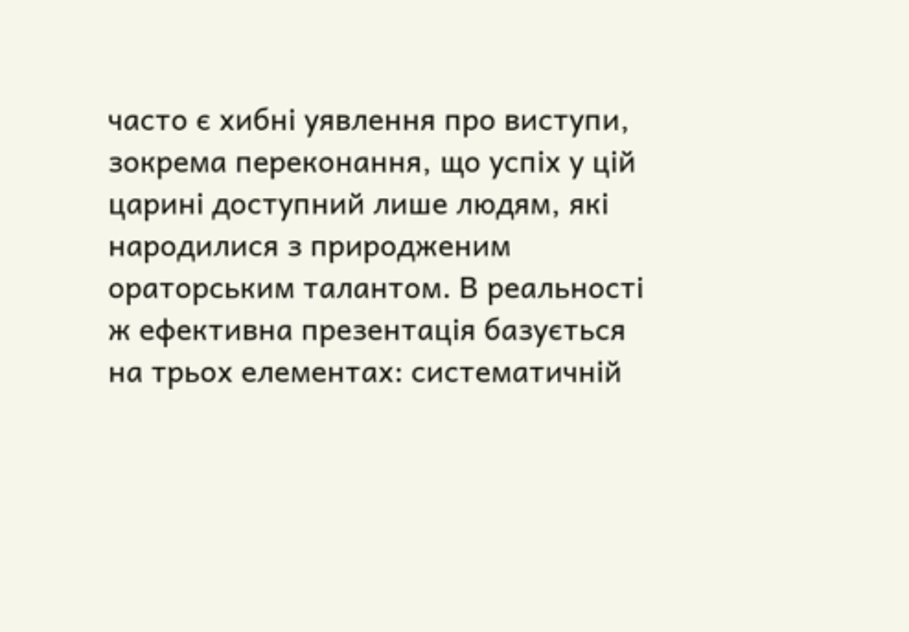часто є хибні уявлення про виступи, зокрема переконання, що успіх у цій царині доступний лише людям, які народилися з природженим ораторським талантом. В реальності ж ефективна презентація базується на трьох елементах: систематичній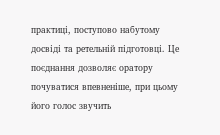практиці, поступово набутому досвіді та ретельній підготовці. Це поєднання дозволяє оратору почуватися впевненіше, при цьому його голос звучить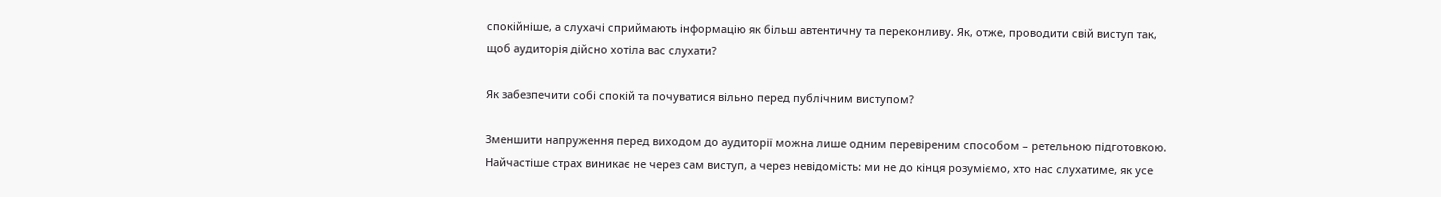спокійніше, а слухачі сприймають інформацію як більш автентичну та переконливу. Як, отже, проводити свій виступ так, щоб аудиторія дійсно хотіла вас слухати?

Як забезпечити собі спокій та почуватися вільно перед публічним виступом?

Зменшити напруження перед виходом до аудиторії можна лише одним перевіреним способом – ретельною підготовкою. Найчастіше страх виникає не через сам виступ, а через невідомість: ми не до кінця розуміємо, хто нас слухатиме, як усе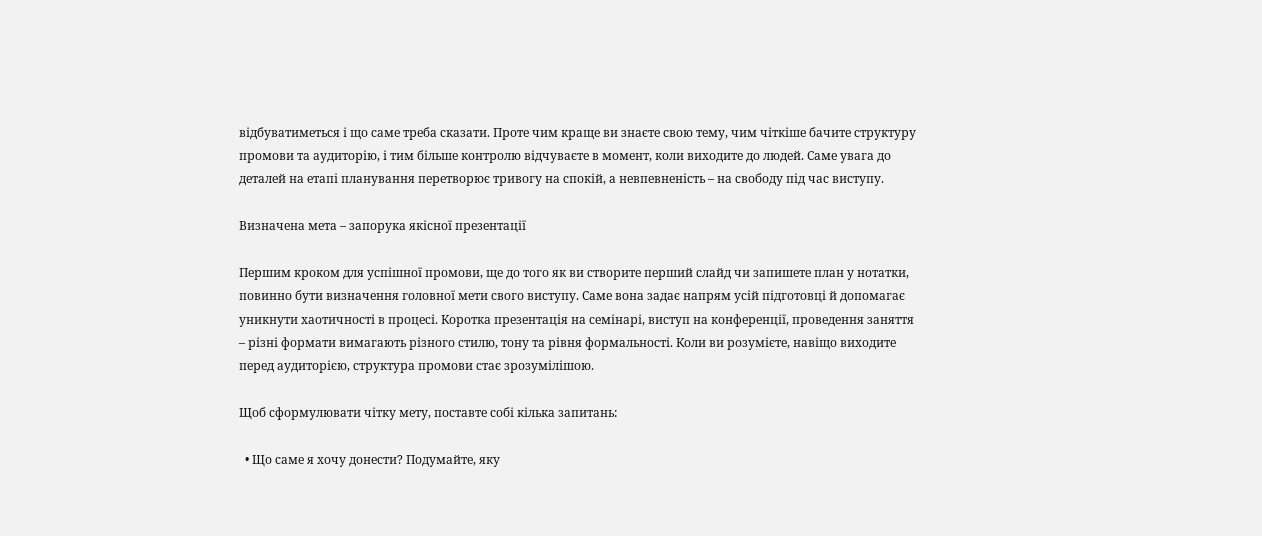відбуватиметься і що саме треба сказати. Проте чим краще ви знаєте свою тему, чим чіткіше бачите структуру промови та аудиторію, і тим більше контролю відчуваєте в момент, коли виходите до людей. Саме увага до деталей на етапі планування перетворює тривогу на спокій, а невпевненість – на свободу під час виступу.

Визначена мета – запорука якісної презентації

Першим кроком для успішної промови, ще до того як ви створите перший слайд чи запишете план у нотатки, повинно бути визначення головної мети свого виступу. Саме вона задає напрям усій підготовці й допомагає уникнути хаотичності в процесі. Коротка презентація на семінарі, виступ на конференції, проведення заняття – різні формати вимагають різного стилю, тону та рівня формальності. Коли ви розумієте, навіщо виходите перед аудиторією, структура промови стає зрозумілішою.

Щоб сформулювати чітку мету, поставте собі кілька запитань:

  • Що саме я хочу донести? Подумайте, яку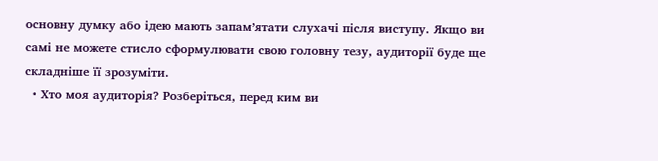основну думку або ідею мають запам’ятати слухачі після виступу. Якщо ви самі не можете стисло сформулювати свою головну тезу, аудиторії буде ще складніше її зрозуміти.
  • Хто моя аудиторія? Розберіться, перед ким ви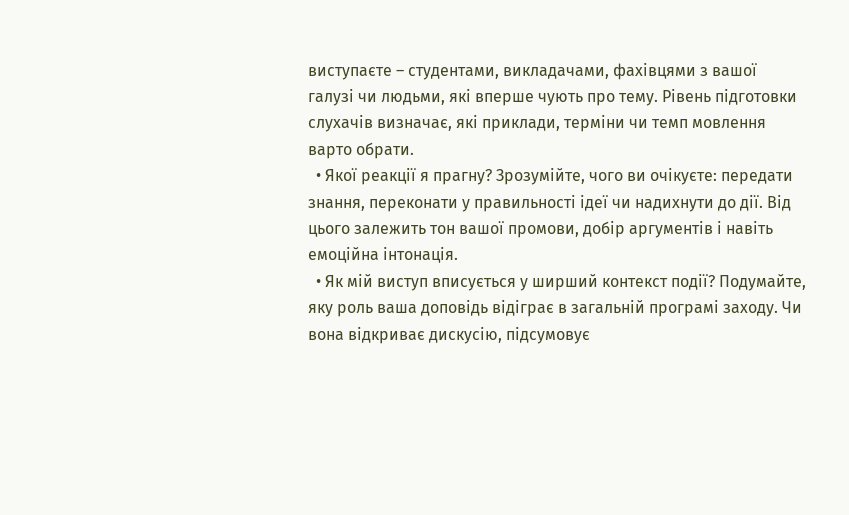виступаєте – студентами, викладачами, фахівцями з вашої галузі чи людьми, які вперше чують про тему. Рівень підготовки слухачів визначає, які приклади, терміни чи темп мовлення варто обрати.
  • Якої реакції я прагну? Зрозумійте, чого ви очікуєте: передати знання, переконати у правильності ідеї чи надихнути до дії. Від цього залежить тон вашої промови, добір аргументів і навіть емоційна інтонація.
  • Як мій виступ вписується у ширший контекст події? Подумайте, яку роль ваша доповідь відіграє в загальній програмі заходу. Чи вона відкриває дискусію, підсумовує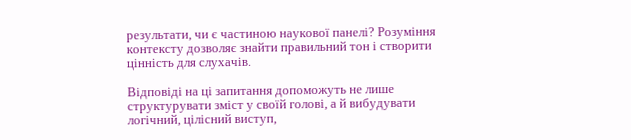результати, чи є частиною наукової панелі? Розуміння контексту дозволяє знайти правильний тон і створити цінність для слухачів.

Відповіді на ці запитання допоможуть не лише структурувати зміст у своїй голові, а й вибудувати логічний, цілісний виступ,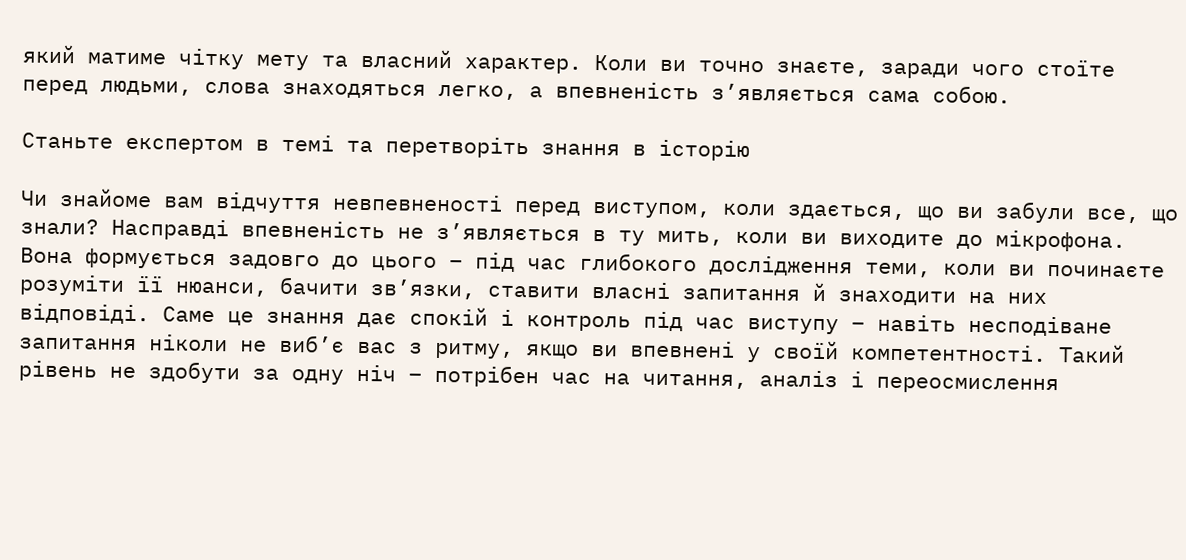який матиме чітку мету та власний характер. Коли ви точно знаєте, заради чого стоїте перед людьми, слова знаходяться легко, а впевненість з’являється сама собою.

Станьте експертом в темі та перетворіть знання в історію

Чи знайоме вам відчуття невпевненості перед виступом, коли здається, що ви забули все, що знали? Насправді впевненість не з’являється в ту мить, коли ви виходите до мікрофона. Вона формується задовго до цього – під час глибокого дослідження теми, коли ви починаєте розуміти її нюанси, бачити зв’язки, ставити власні запитання й знаходити на них відповіді. Саме це знання дає спокій і контроль під час виступу – навіть несподіване запитання ніколи не виб’є вас з ритму, якщо ви впевнені у своїй компетентності. Такий рівень не здобути за одну ніч – потрібен час на читання, аналіз і переосмислення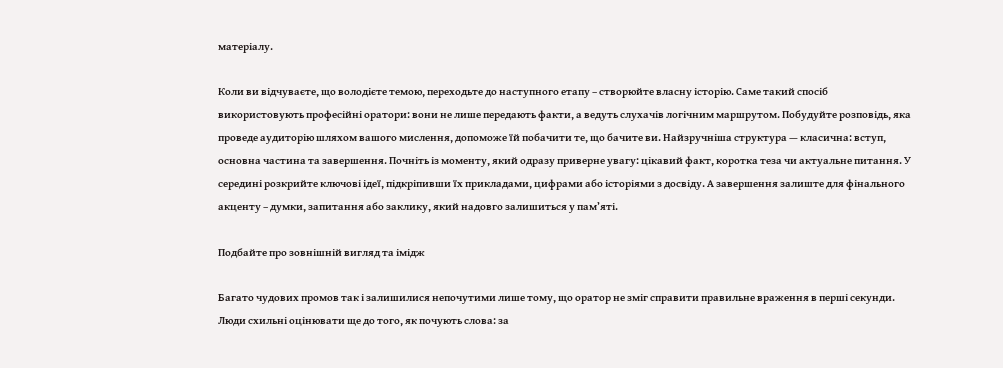матеріалу.

Коли ви відчуваєте, що володієте темою, переходьте до наступного етапу – створюйте власну історію. Саме такий спосіб використовують професійні оратори: вони не лише передають факти, а ведуть слухачів логічним маршрутом. Побудуйте розповідь, яка проведе аудиторію шляхом вашого мислення, допоможе їй побачити те, що бачите ви. Найзручніша структура — класична: вступ, основна частина та завершення. Почніть із моменту, який одразу приверне увагу: цікавий факт, коротка теза чи актуальне питання. У середині розкрийте ключові ідеї, підкріпивши їх прикладами, цифрами або історіями з досвіду. А завершення залиште для фінального акценту – думки, запитання або заклику, який надовго залишиться у пам’яті.

Подбайте про зовнішній вигляд та імідж

Багато чудових промов так і залишилися непочутими лише тому, що оратор не зміг справити правильне враження в перші секунди. Люди схильні оцінювати ще до того, як почують слова: за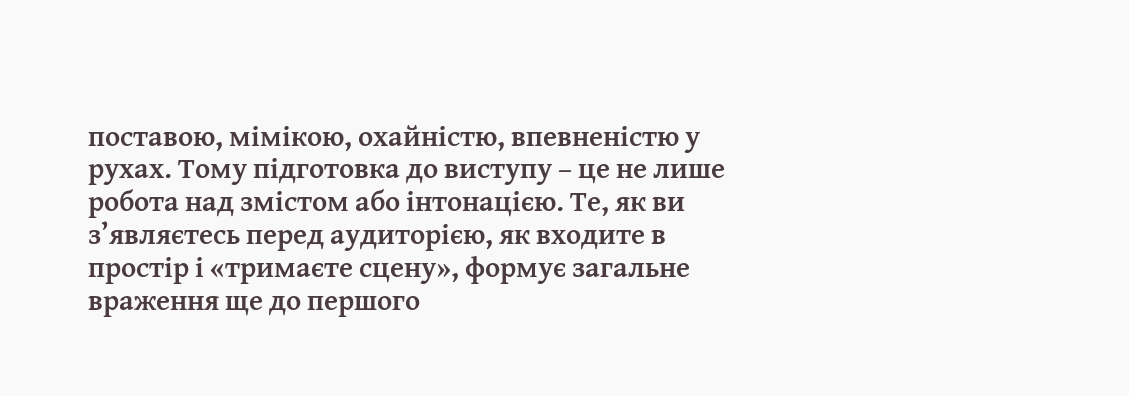поставою, мімікою, охайністю, впевненістю у рухах. Тому підготовка до виступу – це не лише робота над змістом або інтонацією. Те, як ви з’являєтесь перед аудиторією, як входите в простір і «тримаєте сцену», формує загальне враження ще до першого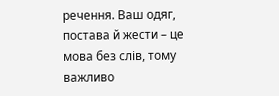речення. Ваш одяг, постава й жести – це мова без слів, тому важливо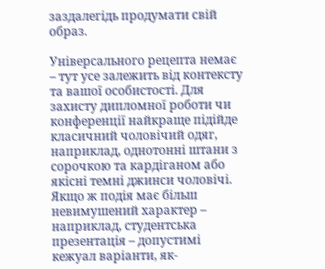заздалегідь продумати свій образ.

Універсального рецепта немає – тут усе залежить від контексту та вашої особистості. Для захисту дипломної роботи чи конференції найкраще підійде класичний чоловічий одяг, наприклад, однотонні штани з сорочкою та кардіганом або якісні темні джинси чоловічі. Якщо ж подія має більш невимушений характер – наприклад, студентська презентація – допустимі кежуал варіанти, як-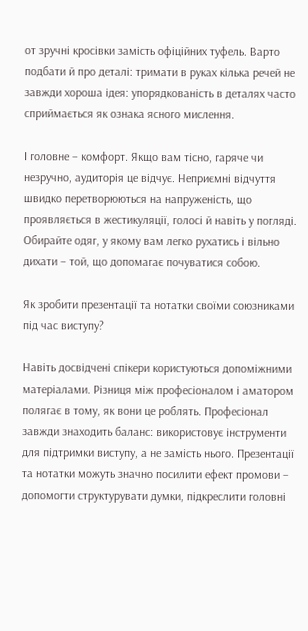от зручні кросівки замість офіційних туфель. Варто подбати й про деталі: тримати в руках кілька речей не завжди хороша ідея: упорядкованість в деталях часто сприймається як ознака ясного мислення.

І головне – комфорт. Якщо вам тісно, гаряче чи незручно, аудиторія це відчує. Неприємні відчуття швидко перетворюються на напруженість, що проявляється в жестикуляції, голосі й навіть у погляді. Обирайте одяг, у якому вам легко рухатись і вільно дихати – той, що допомагає почуватися собою.

Як зробити презентації та нотатки своїми союзниками під час виступу?

Навіть досвідчені спікери користуються допоміжними матеріалами. Різниця між професіоналом і аматором полягає в тому, як вони це роблять. Професіонал завжди знаходить баланс: використовує інструменти для підтримки виступу, а не замість нього. Презентації та нотатки можуть значно посилити ефект промови – допомогти структурувати думки, підкреслити головні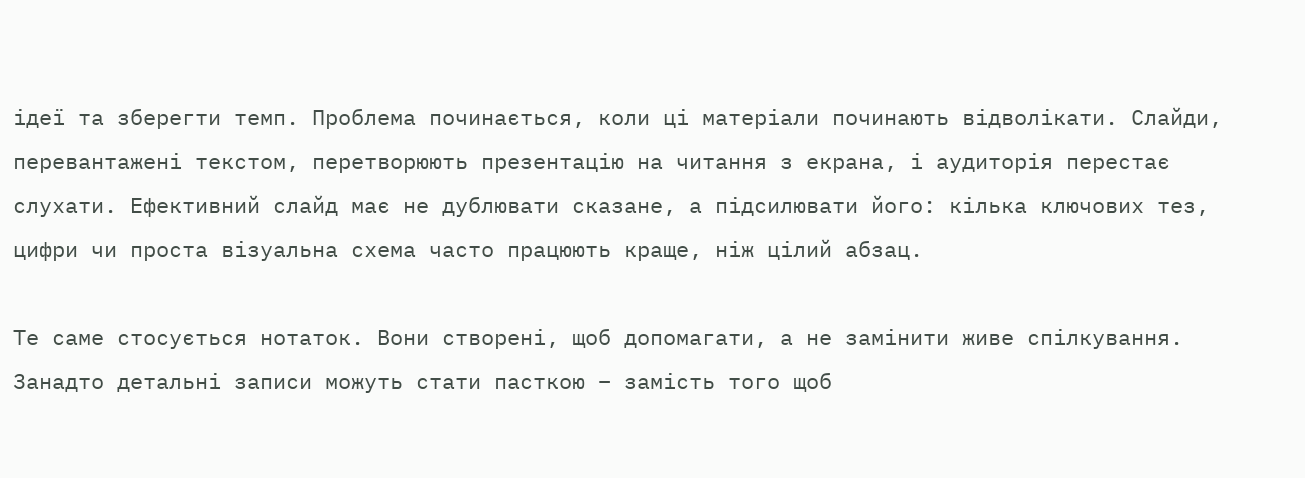ідеї та зберегти темп. Проблема починається, коли ці матеріали починають відволікати. Слайди, перевантажені текстом, перетворюють презентацію на читання з екрана, і аудиторія перестає слухати. Ефективний слайд має не дублювати сказане, а підсилювати його: кілька ключових тез, цифри чи проста візуальна схема часто працюють краще, ніж цілий абзац.

Те саме стосується нотаток. Вони створені, щоб допомагати, а не замінити живе спілкування. Занадто детальні записи можуть стати пасткою – замість того щоб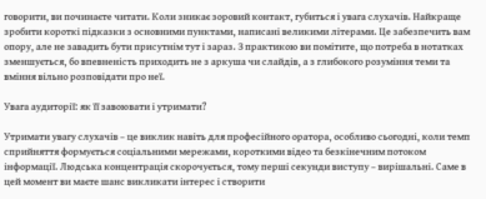говорити, ви починаєте читати. Коли зникає зоровий контакт, губиться і увага слухачів. Найкраще зробити короткі підказки з основними пунктами, написані великими літерами. Це забезпечить вам опору, але не завадить бути присутнім тут і зараз. З практикою ви помітите, що потреба в нотатках зменшується, бо впевненість приходить не з аркуша чи слайдів, а з глибокого розуміння теми та вміння вільно розповідати про неї.

Увага аудиторії: як її завоювати і утримати?

Утримати увагу слухачів – це виклик навіть для професійного оратора, особливо сьогодні, коли темп сприйняття формується соціальними мережами, короткими відео та безкінечним потоком інформації. Людська концентрація скорочується, тому перші секунди виступу – вирішальні. Саме в цей момент ви маєте шанс викликати інтерес і створити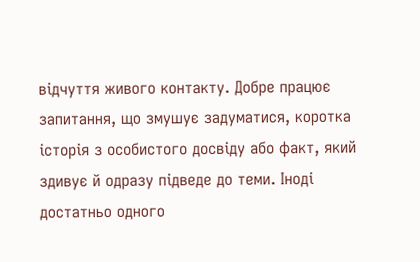відчуття живого контакту. Добре працює запитання, що змушує задуматися, коротка історія з особистого досвіду або факт, який здивує й одразу підведе до теми. Іноді достатньо одного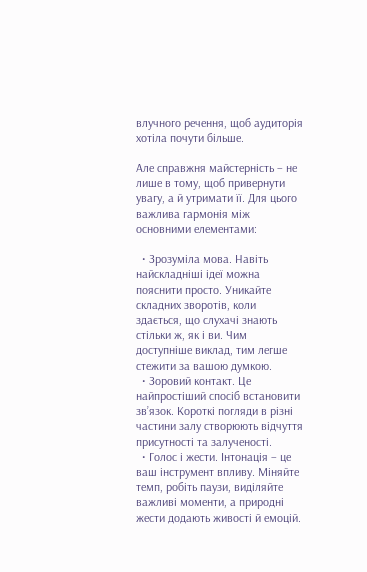влучного речення, щоб аудиторія хотіла почути більше.

Але справжня майстерність – не лише в тому, щоб привернути увагу, а й утримати її. Для цього важлива гармонія між основними елементами:

  • Зрозуміла мова. Навіть найскладніші ідеї можна пояснити просто. Уникайте складних зворотів, коли здається, що слухачі знають стільки ж, як і ви. Чим доступніше виклад, тим легше стежити за вашою думкою.
  • Зоровий контакт. Це найпростіший спосіб встановити зв’язок. Короткі погляди в різні частини залу створюють відчуття присутності та залученості.
  • Голос і жести. Інтонація – це ваш інструмент впливу. Міняйте темп, робіть паузи, виділяйте важливі моменти, а природні жести додають живості й емоцій.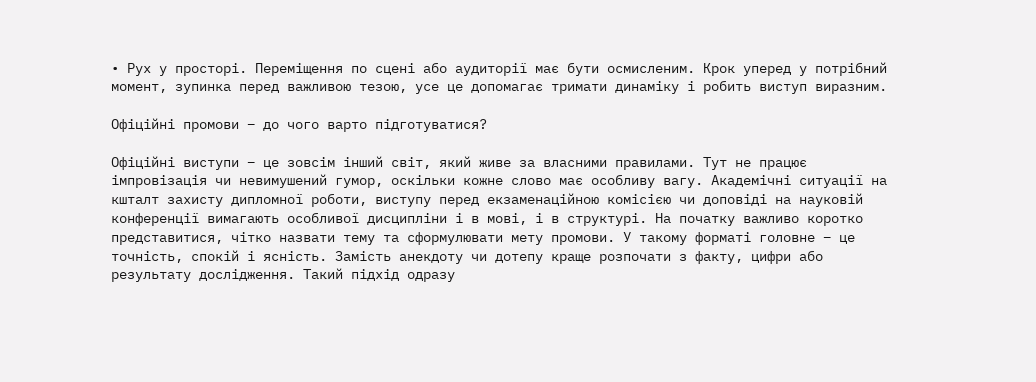• Рух у просторі. Переміщення по сцені або аудиторії має бути осмисленим. Крок уперед у потрібний момент, зупинка перед важливою тезою, усе це допомагає тримати динаміку і робить виступ виразним.

Офіційні промови – до чого варто підготуватися?

Офіційні виступи – це зовсім інший світ, який живе за власними правилами. Тут не працює імпровізація чи невимушений гумор, оскільки кожне слово має особливу вагу. Академічні ситуації на кшталт захисту дипломної роботи, виступу перед екзаменаційною комісією чи доповіді на науковій конференції вимагають особливої дисципліни і в мові, і в структурі. На початку важливо коротко представитися, чітко назвати тему та сформулювати мету промови. У такому форматі головне – це точність, спокій і ясність. Замість анекдоту чи дотепу краще розпочати з факту, цифри або результату дослідження. Такий підхід одразу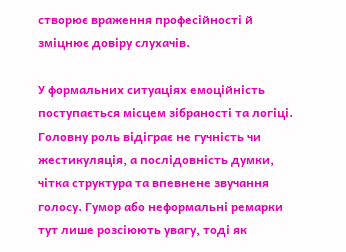створює враження професійності й зміцнює довіру слухачів.

У формальних ситуаціях емоційність поступається місцем зібраності та логіці. Головну роль відіграє не гучність чи жестикуляція, а послідовність думки, чітка структура та впевнене звучання голосу. Гумор або неформальні ремарки тут лише розсіюють увагу, тоді як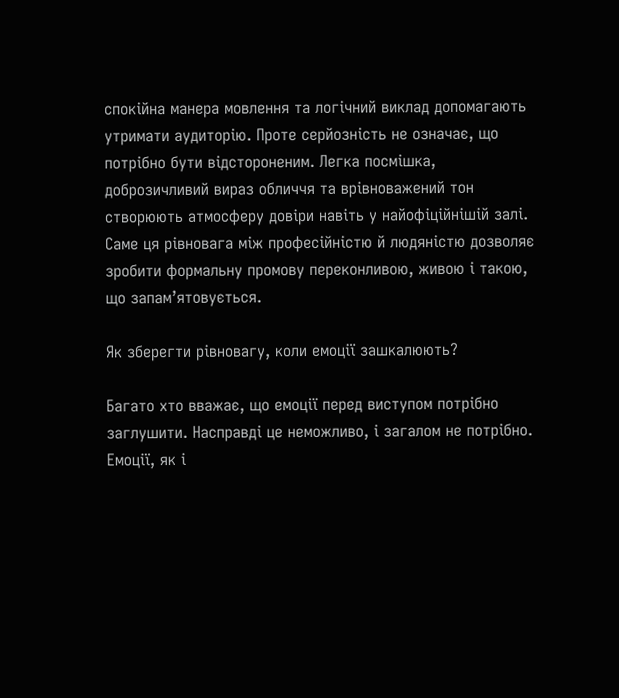спокійна манера мовлення та логічний виклад допомагають утримати аудиторію. Проте серйозність не означає, що потрібно бути відстороненим. Легка посмішка, доброзичливий вираз обличчя та врівноважений тон створюють атмосферу довіри навіть у найофіційнішій залі. Саме ця рівновага між професійністю й людяністю дозволяє зробити формальну промову переконливою, живою і такою, що запам’ятовується.

Як зберегти рівновагу, коли емоції зашкалюють?

Багато хто вважає, що емоції перед виступом потрібно заглушити. Насправді це неможливо, і загалом не потрібно. Емоції, як і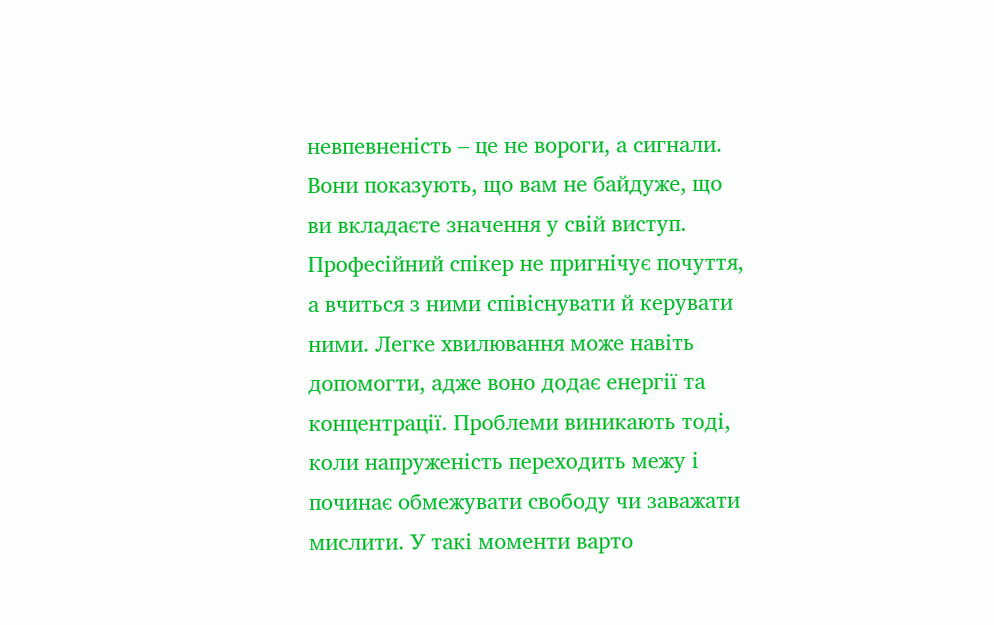невпевненість – це не вороги, а сигнали. Вони показують, що вам не байдуже, що ви вкладаєте значення у свій виступ. Професійний спікер не пригнічує почуття, а вчиться з ними співіснувати й керувати ними. Легке хвилювання може навіть допомогти, адже воно додає енергії та концентрації. Проблеми виникають тоді, коли напруженість переходить межу і починає обмежувати свободу чи заважати мислити. У такі моменти варто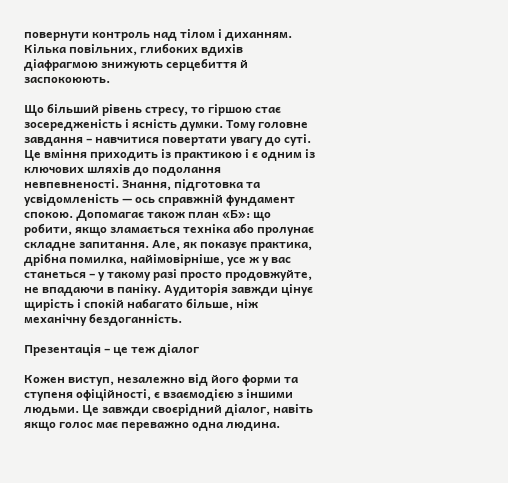повернути контроль над тілом і диханням. Кілька повільних, глибоких вдихів діафрагмою знижують серцебиття й заспокоюють.

Що більший рівень стресу, то гіршою стає зосередженість і ясність думки. Тому головне завдання – навчитися повертати увагу до суті. Це вміння приходить із практикою і є одним із ключових шляхів до подолання невпевненості. Знання, підготовка та усвідомленість — ось справжній фундамент спокою. Допомагає також план «Б»: що робити, якщо зламається техніка або пролунає складне запитання. Але, як показує практика, дрібна помилка, найімовірніше, усе ж у вас станеться – у такому разі просто продовжуйте, не впадаючи в паніку. Аудиторія завжди цінує щирість і спокій набагато більше, ніж механічну бездоганність.

Презентація – це теж діалог

Кожен виступ, незалежно від його форми та ступеня офіційності, є взаємодією з іншими людьми. Це завжди своєрідний діалог, навіть якщо голос має переважно одна людина.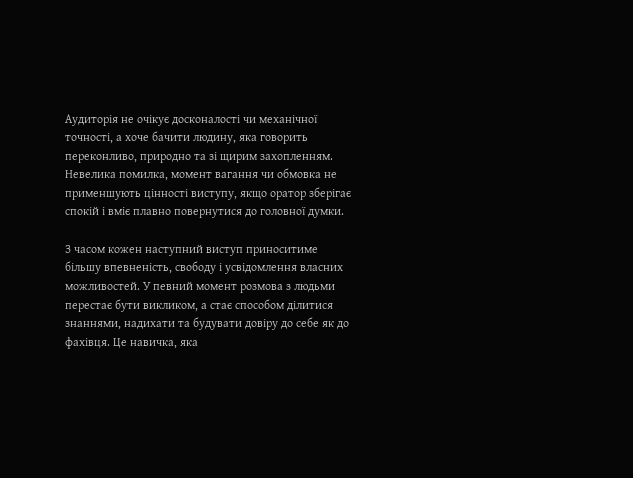Аудиторія не очікує досконалості чи механічної точності, а хоче бачити людину, яка говорить переконливо, природно та зі щирим захопленням. Невелика помилка, момент вагання чи обмовка не применшують цінності виступу, якщо оратор зберігає спокій і вміє плавно повернутися до головної думки.

З часом кожен наступний виступ приноситиме більшу впевненість, свободу і усвідомлення власних можливостей. У певний момент розмова з людьми перестає бути викликом, а стає способом ділитися знаннями, надихати та будувати довіру до себе як до фахівця. Це навичка, яка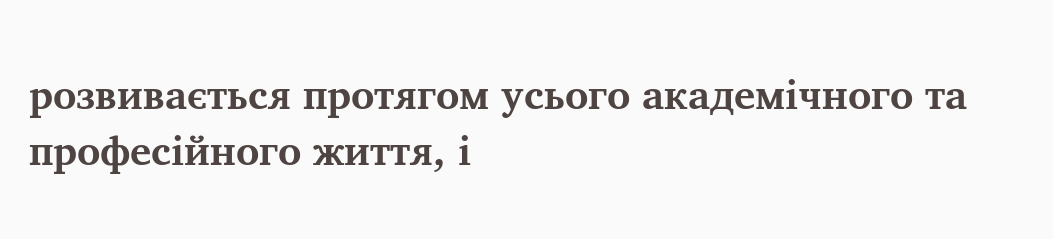розвивається протягом усього академічного та професійного життя, і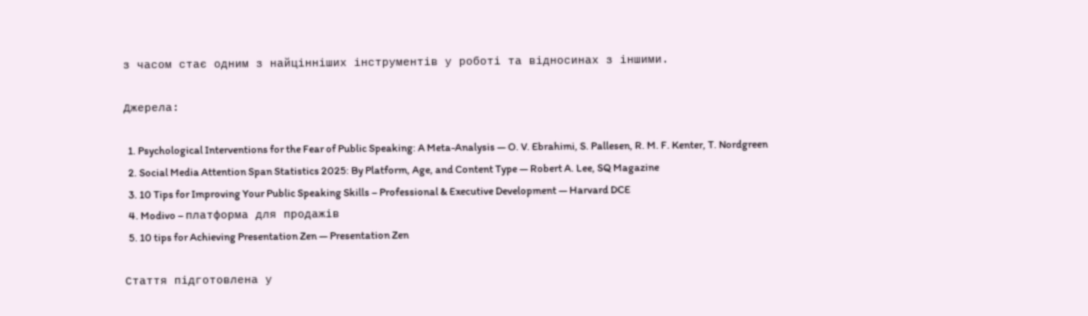з часом стає одним з найцінніших інструментів у роботі та відносинах з іншими.

Джерела:

  1. Psychological Interventions for the Fear of Public Speaking: A Meta-Analysis — O. V. Ebrahimi, S. Pallesen, R. M. F. Kenter, T. Nordgreen
  2. Social Media Attention Span Statistics 2025: By Platform, Age, and Content Type — Robert A. Lee, SQ Magazine
  3. 10 Tips for Improving Your Public Speaking Skills – Professional & Executive Development — Harvard DCE
  4. Modivo – платформа для продажів
  5. 10 tips for Achieving Presentation Zen — Presentation Zen

Стаття підготовлена у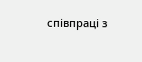співпраці з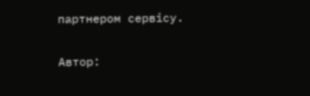партнером сервісу.

Автор: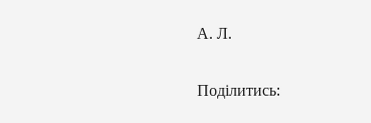А. Л.

Поділитись: